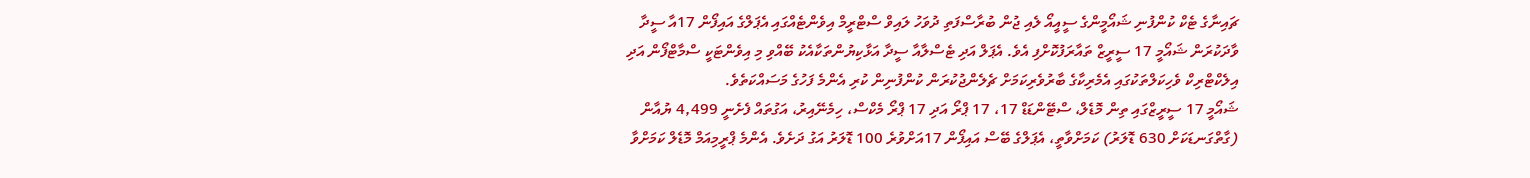ޗައިނާގެ ޓެކް ކުންފުނި ޝައޯމީންގެ ސީއީއޯ ލެއި ޖުން ބުރާސްފަތި ދުވަހު ލައިވް ސްޓްރީމް އިވެންޓެއްގައި އެޕަލްގެ އައިފޯން 17އާ ސީދާ ވާދަކުރަން ޝައޯމީ 17 ސީރީޒް ތައާރަފުކޮށްފި އެވެ. އެޕަލް އަދި ޓެސްލާއާ ސީދާ އަޅާކިޔުންތަކާއެކު ބޭއްވި މި އިވެންޓަކީ ސްމާޓްފޯން އަދި އިލެކްޓްރިކް ވެހިކަލްތަކުގައި އެމެރިކާގެ ބާރުވެރިކަމަށް ޗެލެންޖުކުރަން ކުންފުނިން ކުރި އެންމެ ފަހުގެ މަސައްކަތެވެ.
ޝައޯމީ 17 ސީރީޒްގައި ތިން މޮޑެލް، ސްޓޭންޑަޑް 17، 17 ޕްރޯ އަދި 17 ޕްރޯ މެކްސް، ހިމެނޭއިރު، އަގުތައް ފެށެނީ 4,499 ޔުއާން (ގާތްގަނޑަކަށް 630 ޑޮލަރު) ކަމަށްވާތީ، އެޕަލްގެ ބޭސް އައިފޯން 17އަށްވުރެ 100 ޑޮލަރު އަގު ދަށެވެ. އެންމެ ޕްރީމިއަމް މޮޑެލް ކަމަށްވާ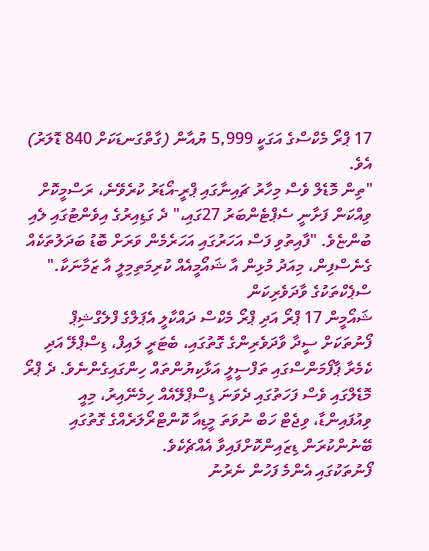17 ޕްރޯ މެކްސްގެ އަގަކީ 5,999 ޔުއާން (ގާތްގަނޑަކަށް 840 ޑޮލަރު) އެވެ.
"ތިން މޮޑެލް ވެސް މިހާރު ޗައިނާގައި ޕްރީ-އޯޑަރު ކުރެވޭނެ، ރަސްމީކޮށް ވިއްކަން ފަށާނީ ސެޕްޓެންބަރު 27ގައި،" ދެ ގަޑިއިރުގެ އިވެންޓުގައި ލެއި ބުންޏެވެ. "ފާއިތުވި ފަސް އަހަރުގައި އަހަރެމެން ވަރަށް ބޮޑު ބަދަލުތަކެއް ގެނެސްފިން، މިއަދު މުޅިން އާ ޝައޯމީއެއް ކުރިމަތިމިލީ އާ ޒަމާނަކާ."
ސްޕެކްތަކުގެ ވާދަވެރިކަން
ޝައޯމީން 17 ޕްރޯ އަދި ޕްރޯ މެކްސް ދައްކާލީ އެޕަލްގެ ފްލެގްޝިޕް ފޯނުތަކަށް ސީދާ ވާދަވެރިންގެ ގޮތުގައި، ބެޓަރީ ލައިފް، ޑިސްޕްލޭ އަދި ކެމެރާ ޕާފޯމަންސްގައި ތަފްސީލީ އަޅާކިޔުންތައް ހިންގައިގެންނެވެ. ދެ ޕްރޯ މޮޑެލްގައި ވެސް ފަހަތުގައި ދެވަނަ ޑިސްޕްލޭއެއް ހިމެނޭއިރު، މިއީ ވިއުފައިންޑާ، ވިޖެޓް ހަބް ނުވަތަ މީޑިއާ ކޮންޓްރޯލަރެއްގެ ގޮތުގައި ބޭނުންކުރަން ޑިޒައިންކޮށްފައިވާ އެއްޗެކެވެ.
ފޯނުތަކުގައި އެންމެ ފަހުން ނެރުނު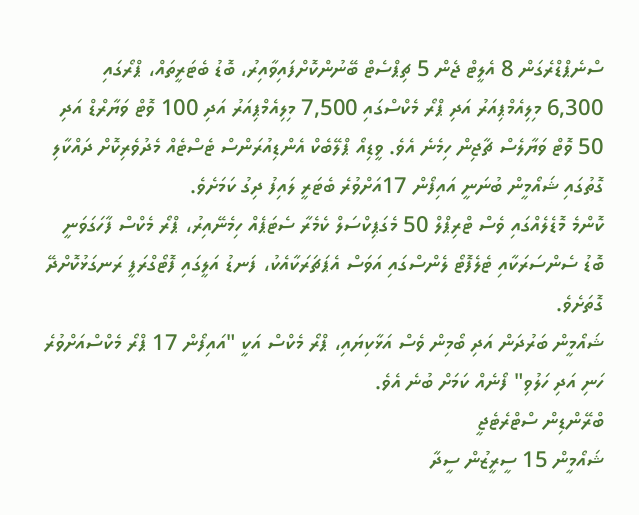ސްނެޕްޑްރެގަން 8 އެލީޓް ޖެން 5 ޗިޕްސެޓް ބޭނުންކޮށްފައިވާއިރު، ބޮޑު ބެޓަރީތައް، ޕްރޯގައި 6,300 މިލިއެމްޕިއަރު އަދި ޕްރޯ މެކްސްގައި 7,500 މިލިއެމްޕިއަރު އަދި 100 ވޮޓް ވަޔާރްޑް އަދި 50 ވޮޓް ވަޔާލެސް ޗާޖިން ހިމެނެ އެވެ. ވީޑިއޯ ޕްލޭބެކް އެންޑިއުރަންސް ޓެސްޓެއް މެދުވެރިކޮށް ދައްކާލި ގޮތުގައި ޝައޯމީން ބުނަނީ އައިފޯން 17އަށްވުރެ ބެޓަރީ ލައިފު ދިގު ކަމަށެވެ.
ކޮންމެ މޮޑެލެއްގައި ވެސް ޓްރިޕްލް 50 މެގަޕިކްސަލް ކެމެރާ ސެޓަޕެއް ހިމެނޭއިރު، ޕްރޯ މެކްސް ފާހަގަވަނީ ބޮޑު ސެންސަރަކާއި ޓެލެފޮޓޯ ލެންސްގައި އަވަސް އެޕަޗަރަކާއެކު، ފަނޑު އަލީގައި ފޮޓޯގްރަފީ ރަނގަޅުކޮށްދޭ ގޮތަށެވެ.
ޝައޯމީން ބަރުދަން އަދި ބޯމިން ވެސް އަޅާކިޔައި، ޕްރޯ މެކްސް އަކީ "އައިފޯން 17 ޕްރޯ މެކްސްއަށްވުރެ ހަނި އަދި ހަލުވި" ފޯނެއް ކަމަށް ބުނެ އެވެ.
ބްރޭންޑިން ސްޓްރެޓެޖީ
ޝައޯމީން 15 ސީރީޒުން ސީދާ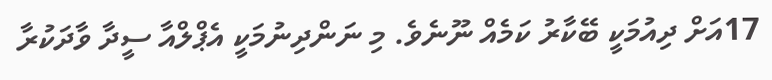17އަށް ދިއުމަކީ ބޭކާރު ކަމެއް ނޫނެވެ. މި ނަންދިނުމަކީ އެޕްލްއާ ސީދާ ވާދަކުރާ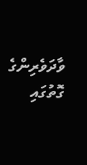ވާދަވެރިންގެ ގޮތުގައި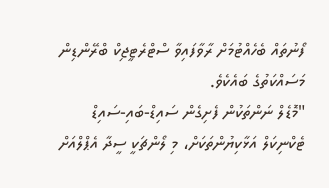ފޯނުތައް ބެހެއްޓުމަށް ރާވާފައިވާ ސްޓްރެޓީޖިކް ބްރޭންޑިން މަސައްކަތުގެ ބައެކެވެ.
"މޮޑެލް ނަންތަކުން ފެށިގެން ސައިޑް-ބައި-ސައިޑް ޓެކްނިކަލް އަޅާކިޔުންތަކަށް، މި ލޯންޗަކީ ސީދާ އެޕްލްއަށް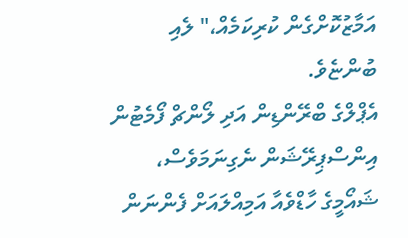އަމާޒުކޮށްގެން ކުރިކަމެއް،" ލެއި ބުންޏެވެ.
އެޕްލްގެ ބްރޭންޑިން އަދި ލޯންޗް ފޯމެޓުން އިންސްޕިރޭޝަން ނެގިނަމަވެސް، ޝައޯމީގެ ހާޑްވެއާ އަމިއްލައަށް ފެންނަން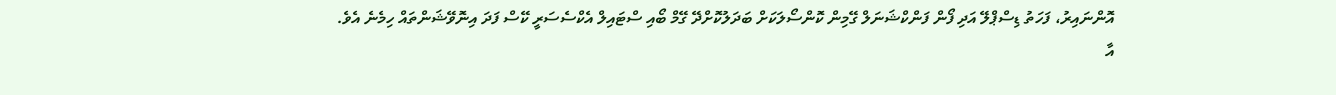އޮންނައިރު، ފަހަތު ޑިސްޕްލޭ އަދި ފޯން ފަންކްޝަނަލް ގޭމިން ކޮންސޯލަކަށް ބަދަލުކޮށްދޭ ގޭމް ބޯއި ސްޓައިލް އެކްސެސަރީ ކޭސް ފަދަ އިނޮވޭޝަންތައް ހިމެނެ އެވެ.
އާ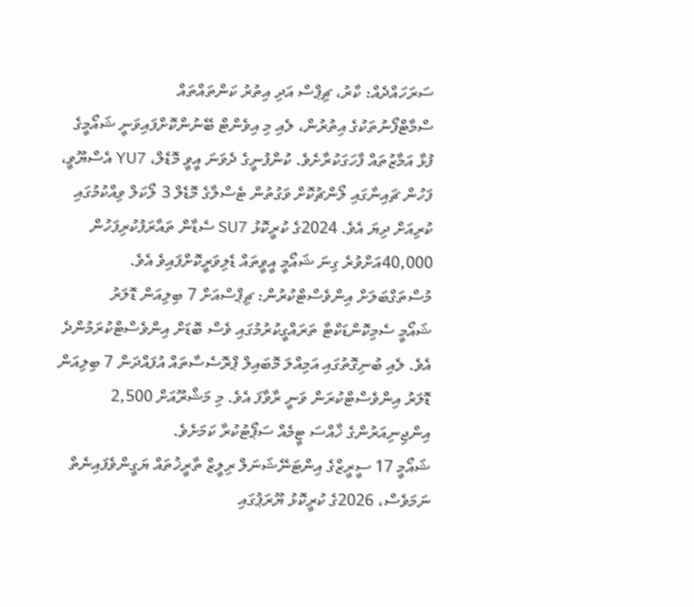ސަރަހައްދެއް: ކާރު، ޗިޕްސް އަދި އިތުރު ކަންތައްތައް
ސްމާޓްފޯނުތަކުގެ އިތުރުން، ލެއި މި އިވެންޓް ބޭނުންކޮށްފައިވަނީ ޝައޯމީގެ ފުޅާ އަމާޒުތައް ފާހަގަކުރާށެވެ. ކުންފުނީގެ ދެވަނަ އީވީ މޮޑެލް، YU7 އެސްޔޫވީ، ފަހުން ޗައިނާގައި ލޯންޗުކޮށް ވަގުތުން ޓެސްލާގެ މޮޑެލް 3 ލޯކަލް ވިއްކުމުގައި ކުރިއަށް ދިޔަ އެވެ. 2024ގެ ކުރީކޮޅު SU7 ސެޑާން ތައާރަފުކުރިފަހުން 40,000އަށްވުރެ ގިނަ ޝައޯމީ އީވީތައް ޑެލިވަރީކޮށްފައިވެ އެވެ.
މުސްތަގްބަލަށް އިންވެސްޓްކުރުން: ޗިޕްސްއަށް 7 ބިލިއަން ޑޮލަރު
ޝައޯމީ ސެމިކޮންޑަކްޓާ ތަރައްގީކުރުމުގައި ވެސް ބޮޑަށް އިންވެސްޓްކުރަމުންދެ އެވެ. ލެއި ބުނިގޮތުގައި އަމިއްލަ މޮބައިލް ޕްރޮސެސާތައް އުފައްދަން 7 ބިލިއަން ޑޮލަރު އިންވެސްޓްކުރަން ވަނީ ރާވާފަ އެވެ. މި މަޝްރޫއަށް 2,500 އިންޖިނިއަރުންގެ ޚާއްސަ ޓީމެއް ސަޕޯޓުކުރާ ކަމަށެވެ.
ޝައޯމީ 17 ސީރީޒްގެ އިންޓަނޭޝަނަލް ރިލީޒް ތާރީޚުތައް ޔަގީންވެފައިނެތް ނަމަވެސް، 2026ގެ ކުރީކޮޅު ޔޫރަޕުގައި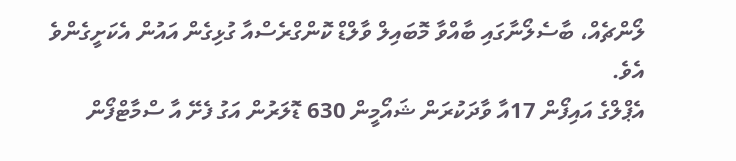ލޯންޗެއް، ބާސެލޯނާގައި ބާއްވާ މޮބައިލް ވާލްޑް ކޮންގްރެސްއާ ގުޅިގެން އައުން އެކަށީގެންވެ އެވެ.
އެޕްލްގެ އައިފޯން 17އާ ވާދަކުރަން ޝައޯމީން 630 ޑޮލަރުން އަގު ފެށޭ އާ ސްމާޓްފޯން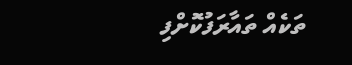ތަކެއް ތައާރަފުކޮށްފި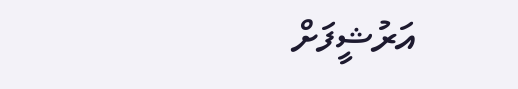އަރުޝީފަށް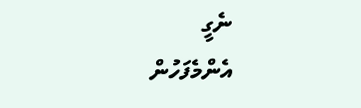ނެގީ
އެންމެފަހުން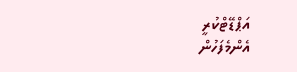އަޕްޑޭޓްކުރީ
އެންމެފަހުން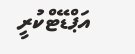އަޕްޑޭޓްކުރީ